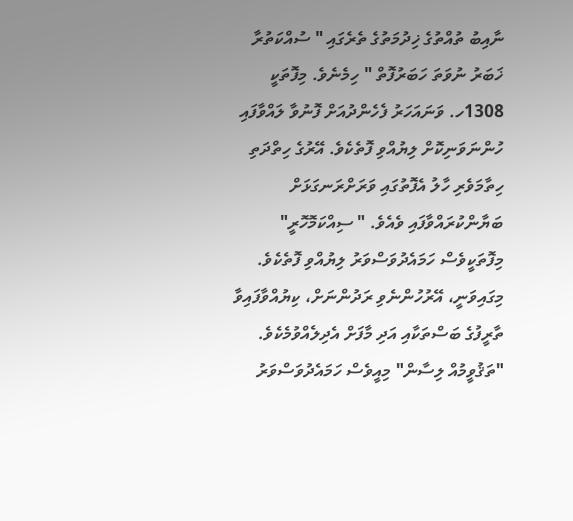ނާއިބު ތުއްތުގެ ޚިދުމަތުގެ ތެރެގައި " ސުއްކަތުރާ ޚަބަރު ނުވަތަ ހަބަރުފޮތް " ހިމެނެވެ. މިފޮތަކީ 1308ހ. ވަނައަހަރު ފެހެންދުއަށް ފޮނުވާ ލައްވާފައި ހުންނަވަނިކޮށް ލިޔުއްވި ފޮތެކެވެ. އޭރުގެ ހިތްދަތި ހިތާމަވެރި ހާލު އެފޮތުގައި ވަރަށްރަނގަޅަށް ބަޔާންކުރައްވާފައި ވެއެވެ. " ސިއްކަމޮހޮރީ" މިފޮތަކީވެސް ހަމައެދުވަސްވަރު ލިޔުއްވި ފޮތެކެވެ. މިގައިވަނީ، އޭރުހުންނެވި ރަދުންނަށް، ކިޔުއްވާފައިވާ ތާރީފުގެ ބަސްތަކާއި އަދި މާފަށް އެދިލެއްވުމެކެވެ. "ތަޤުވީމުއް ލިސާން" މިއީވެސް ހަމައެދުވަސްވަރު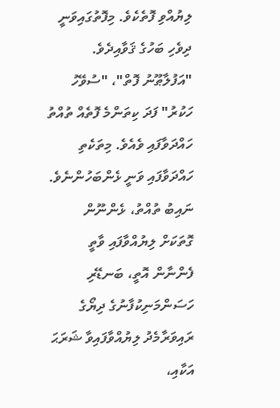ލިޔުއްވި ފޮތެކެވެ. މިފޮތުގައިވަނީ ދިވެހި ބަހުގެ ޤަވާއިދެވެ. "އަފުލާޠޫނު ފޮތް"، "ސުވޭހު ހަކުރު" ފަދަ ކިތަންމެ ފޮތެއް ތުއްތު ހައްދަވާފައި ވެއެވެ. މިތަކެތި ހައްދަވާފައި ވަނީ ޅެންބަހުންނެވެ. ނައިބު ތުއްތު، ޅެންނޫން ގޮތަކަށް ލިޔުއްވާފައި ވާތީ ފެންނާން އޮތީ، ބަނޑޭރި ހަސަންމަނިކުފާނުގެ ދިޔޯގެ ރައިވަރާމެދު ލިޔުއްވާފައިވާ ޝަރަޙަ އަކާއި،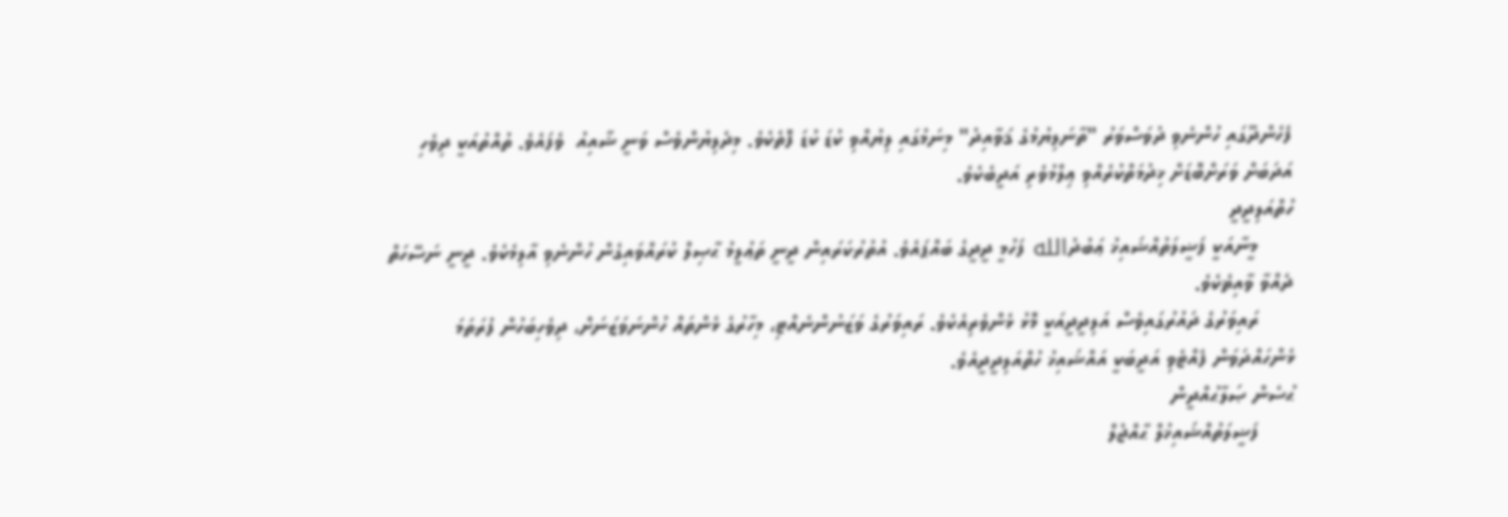ފެހެންދޫގައި ހުންނެވި ދުވަސްވަރު "ތާނަލިޔުމުގެ ޤަވާއިދު" މިނަމުގައި ލިޔުއްވި ކުޑަ ކުޑަ ފޮތެކެވެ. މިދެލިޔުންވެސް ވަނީ ޝާއިއު  ވެފައެވެ. ތުއްތުއަކީ ދިވެހި އަދަބަށް ވަރަށްބޮޑަށް ޚިދުމަތްކުރެއްވި ޢިލްމުވެރި އަދީބެކެވެ.
ހުތްއަލިދީދީ
      މީނާއަކީ ފަޟީލަތުއްޝައިޚު ޢަބުދުالله ފަހުމީ ދީދީގެ ބައްޕައެވެ. އުތުރުކަރައިން ދީނީ ތަޢުލީމު ޙާޞިލް ކުރައްވައިގެން ހުންނެވި އާލިމެކެވެ. ދީނީ ނަސޭހަތް ދެއްވާ ވާއިޡެކެވެ.
      ރައިވަރުގެ ދައުރުގައިވެސް އަލިދީދީއަކީ މޮޅު ޅެންވެރިއެކެވެ. ރައިވަރުގެ ވަޒަނުންނެއްޓި، މިހާރުގެ ޅެންތައް ހުންނަވަޒަނަށް، ދިވެހިބަހުން ފުރަތަމަ ޅެންހައްދަވަން ފެއްޓެވި އަދީބަކީ އައްޝައިޚު ހުތްއަލިދީދީއެވެ.
ޙުސެން ޞަލާޙުއްދީން
      ފަޟީލަތުއްޝައިޚުލް ޙާއްޖުލް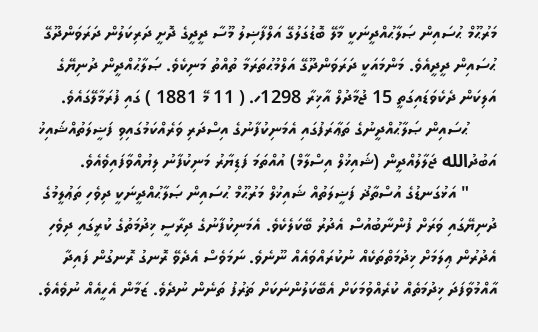މަރުޙޫމް ޙުސައިން ޞަލާޙުއްދީނަކީ މާލޭ ބޮޑުގަލުގޭ އަލްފާޟިލު މޫސާ ދީދީގެ ދޮށީ ދަރިކަލުން ދަރަވަންދޫގޭ ޙުސައިން ދީދީއެވެ. މަންމައަކީ ދަރަވަންދޫގޭ އަލްމުޙުތަރަމާ ތުއްތު މަނިކެވެ. ޞަލާޙުއްދީން ދުނިޔޭގެ އަލިކަން ދެކެވަޑައިގަތީ 15 ޖުމާދުލް އާޚިރާ 1298ހ. ( 11 މޭ 1881 ) ގައި ފުރަމާލޭގައެވެ.
      ޙުސައިން ޞަލާޙުއްދީނުގެ ތަޢާރަފުގައި އެމަނިކުފާނުގެ އިސްދަރި ވަރެއްކަމުގައިވި ފަޟީލަތުއްޝައިޚު އަބުދުالله ޖަލާލުއްދީން (ޝައިޚުލް އިސްލާމް) އުއްތަމަ ފަޑިޔާރު މަނިކުފާނު ލިޔުއްވާފައިވެއެވެ.
      " އަޅުގަނޑުގެ އުސްތާޛު ފަޟީލަތުއް ޝައިޚުލް މަރުޙޫމް ޙުސައިން ޞަލާޙުއްދީނަކީ ދިވެހި ތަޢުލީމުގެ ދުނިޔޭގައި ވަރަށް ފުންނާބުއުސް އެދުރު ބޭކަލެކެވެ. އެމަނިކުފާނުގެ ދިރާސީ ޚިދުމަތުގެ ކުރީގައި ދިވެހި އެދުރުން ޢިލަމަށް ޚިދުމަތްތަކެއް ނުކުރައްވައެއް ނޫނެވެ. ނަމަވެސް އެދެވޭ ރޮނގު ރޮނގުން ފައިދާ އާއްމުވާފަދަ ޚިދުމަތެއް ކުރެއްވުމަކަށް އެބޭކަލުންނަކަށް ޡަރުފު ތަނެން ނުދެވެ. ޒަމާން އެހީއެއް ނުވެއެވެ.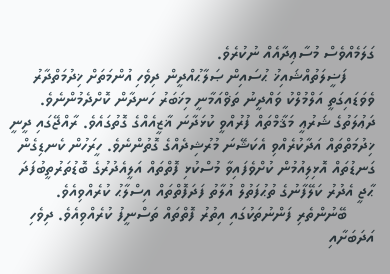ގަލަމެއްވެސް މުސާޢިދާއެއް ނުކުރެވެ.
      ފަޟީލަތުއްޝައިޚު ޙުސައިން ޞަލާޙުއްދީން ދިވެހި އުންމަތަށް ޚިދުމަތްދާރު ވެވަޑައިގަތީ އަލްމުލްކު ވައްދީނު ތަޥްއަމާނީ މިޚަބަރު ހަނދާން ކޮށްދެމުންނެވެ. ދަޢުލަތުގެ ޝަރުޢީ މަޤާމްތައް ފުރުއްވީ ކުޅަދާނަ ޣާޒީއެއްގެ ގޮތުގައެވެ. ރާއްޖޭގައި ދީނީ ޚިދުމަތްތައް އަދާކުރެއްވި އެކަޝޭނަ މުރުޝިދެއްގެ ގޮތުންނެވެ. ހީރަހުން ކެނޑިގެން ގަނޑުތައް އޮޅިލިއުމުން ކުށްވެފައިވާ މުސްކުޅި ފޮތްތައް އަލީއެދުރުގެ ބޮޑުތަރުތީބުފަދަ ޙާޖީ އެދުރު ކަލޭފާނުގެ ތުޙުފަތުލް އުލާތު ފަދަފޮތްތައް އިސްލާޙު ކުރެއްވިއެވެ.
      ބޭނުންތެރި ފަންނުތަކުގައި އިތުރު ފޮތްތައް ތަސްނީފު ކުރެއްވިއެވެ. ދިވެހި އަދަބަށާއި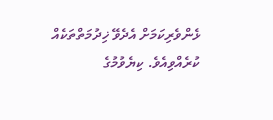ޅެންވެރިކަމަށް އެދެވޭ ޚިދުމަތްތަކެއް ކުރެއްވިއެވެ. ކިޔެވުމުގެ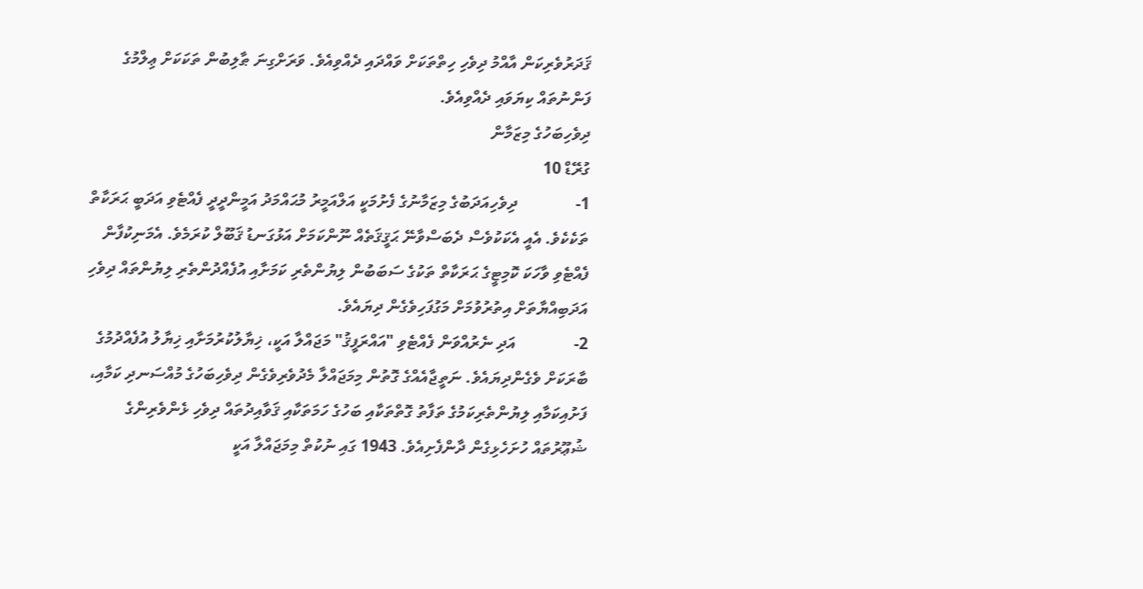ޤަދަރުވެރިކަން އާއްމު ދިވެހި ހިތްތަކަށް ވައްދައި ދެއްވިއެވެ. ވަރަށްގިނަ ޠާލިބުން ތަކަކަށް ޢިލްމުގެ ފަންނުތައް ކިޔަވައި ދެއްވިއެވެ.
ދިވެހިބަހުގެ މިޒަމާން
ގުރޭޑް 10
1-              ދިވެހިއަދަބުގެ މިޒަމާނުގެ ފެށުމަކީ އަލްއަމީރު މުޙައްމަދު އަމީންދީދީ ފެއްޓެވި އަދަބީ ޙަރަކާތް ތަކެކެވެ. އެއީ އެކަކުވެސް ދެބަސްވާނޭ ޙަޤީޤަތެއް ނޫންކަމަށް އަޅުގަނޑު ޤަބޫލް ކުރަމެވެ. އެމަނިކުފާން ފެއްޓެވި ވާހަކަ ކޮމިޓީގެ ޙަރަކާތް ތަކުގެ ސަބަބުން ލިޔުންތެރި ކަމަށާއި އުފެއްދުންތެރި ލިޔުންތައް ދިވެހި އަދަބިއްޔާތަށް އިތުރުވުމަށް މަގުފަހިވެގެން ދިޔައެވެ.
2-              އަދި ނެރުއްވަން ފެއްޓެވި "އައްރަފީޤު" މަޖައްލާ އަކީ، ޚިޔާލުކުރުމަށާއި ޚިޔާލު އުފެއްދުމުގެ ބާރަކަށް ވެގެންދިޔައެވެ. ނަތީޖާއެއްގެ ގޮތުން މިމަޖައްލާ މެދުވެރިވެގެން ދިވެހިބަހުގެ މުއްސަނދި ކަމާއި، ފަށުއިކަމާއި ލިޔުންތެރިކަމުގެ ތަފާތު ގޮތްތަކާއި ބަހުގެ ހަމަތަކާއި ޤަވާއިދުތައް ދިވެހި ޅެންވެރިންގެ ޝުޢޫރުތައް ހުށަހެޅިގެން ދާންފެށިއެވެ. 1943 ގައި ނުކުތް މިމަޖައްލާ އަކީ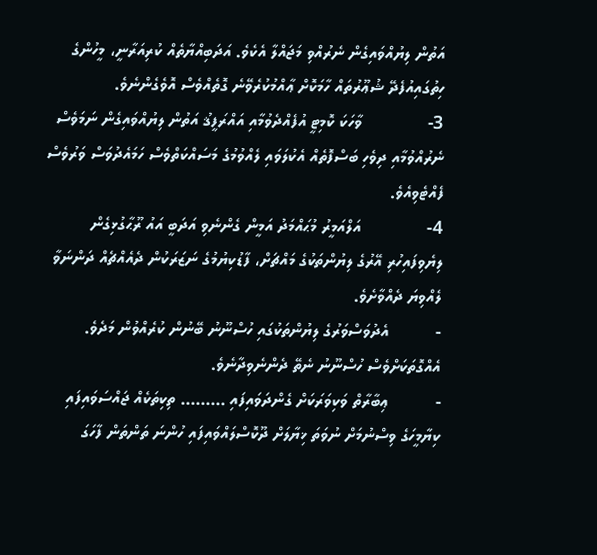އަތުން ލިޔުއްވައިގެން ނެރުއްވި މަޖައްލާ އެކެވެ. އަދަބިއްޔާތެއް ކުރިއަރާނީ، މީހުންގެ ހިތުގައިއުފެދޭ ޝުޢޫރުތައް ހާމަކޮށް ޢާއްމުކުރެވޭނެ ގޮތެއްވެސް އޮވެގެންނެވެ.
3-              ވާހަކަ ކޮމިޓީ އުފެއްދެވުމާއި އައްރަފީޤު އަތުން ލިޔުއްވައިގެން ނަމަވެސް ނެރުއްވުމާއި ދިވެހި ބަސްފޮތެއް އެކުލަވައި ލެއްވުމުގެ މަސައްކަތްވެސް ހަމައެދުވަސް ވަރުވެސް ފެއްޓެވިއެވެ.
4-              އަލްއަމީރު މުޙައްމަދު އަމީން ގެންނެވި އަދަބީ އައު ރޫޙާގުޅިގެން ލިޔެވިފައިހުރި އޭރުގެ ލިޔުންތަކުގެ މައްޗަށް، ފާޑުކިޔުމުގެ ނަޒަރަކުން ދެއެއްޗެއް ދަންނަވާ ލެއްވިޔަ ދެއްވާށެވެ.
-          އެދުވަސްވަރުގެ ލިޔުންތަކުގައި ހުސްނޫނު ބޭނުން ކުރެއްވުން މަދެވެ. އެއްގޮތަކަށްވެސް ހުސްނޫނު ނެތޭ ދެންނެވިދާނެވެ.
-          ޢިބާރާތް ވަކިވަރަކަށް ގެންދަވައިފައި ......... ތިކިތަކެއް ޖައްސަވައިފައި ކިޔާމީހަގެ ވިސްނުމަށް ނުވަތަ ޚިޔާލަށް ދޫކޮސްލައްވައިފައި ހުންނަ ތަންތަން ފާހަގަ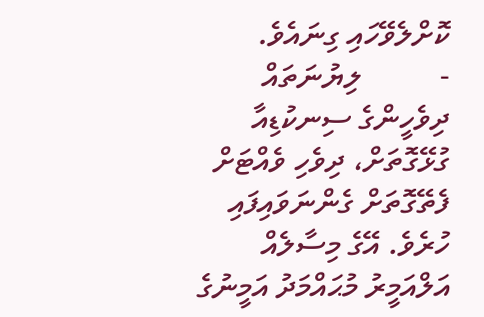ކޮށްލެވޭހައި ގިނައެވެ.
-          ލިޔުނަތައް ދިވެހީންގެ ސިނކުޑިއާ ގުޅޭގޮތަށް، ދިވެހި ވެއްޓަށް ފެތޭގޮތަށް ގެންނަވައިފައި ހުރެވެ. އޭގެ މިސާލެއް އަލްއަމީރު މުޙައްމަދު އަމީނުގެ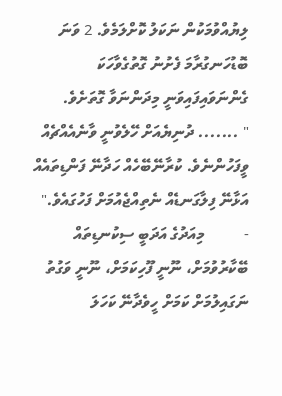ލިޔުއްވުމަކުން ނަކަލު ކޮށްލަމެވެ. 2 ވަނަ ބޮޑުހަނގުރާމަ ފެށުނު ގޮތުގެވާހަކަ ގެންނަވައިފައިވަނީ މިދަންނަވާ ގޮތަށެވެ.
" ....... ދުނިޔެއަށް ހޭލެވުނީ ވާނެއެއްޗެއް ވީފަހުންނެވެ. ކުރާނޭބޭހެއް ހަދާނޭ ފަންޑިތައެއް އަޅާނޭ ފިލާގަނޑެއް ނެތިއްޖެއުމަށް ފަހުގައެވެ."
-          މިއަދުގެ އަދަބީ ސިކުނޑިތައް ބޭކާރުވުމަށް، ނޫނީ ފޫހިކަމަށް، ނޫނީ ވަގުތު ނަގައިލުމަށް ކަމަށް ހީވެދާނޭ ކަހަލަ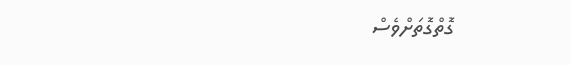ގޮތްގޮތަށްވެސް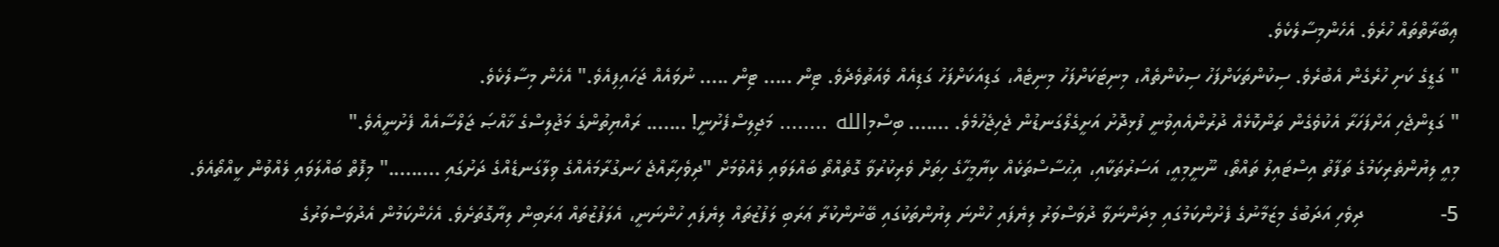ޢިބާރާތްތައް ހުރެވެ. އެހެންމިސާލެކެވެ.
" ގަޑީގެ ކަށި ހުރެގެން އެބުރެވެ. ސިކުންތަކަށްފަހު ސިކުންތެއް، މިނިޓަކަށްފަހު މިނިޓެއް، ގަޑިއަކަށްފަހު ގަޑިއެއް ވެއަތުވެދެވެ. ޓިން ..... ޓިން ..... ނުވައެއް ޖަހައިފިއެވެ." އެހެން މިސާލެކެވެ.
" ގަޑިންޖެހި އަށްފަހަރާ އެކުވެގެން ތަންކޮޅެއް ދުރުންއެއިވުނީ ފުޅިދޮށު އަށީގެލޯގަނޑުން ޖެހިޖެހުމެވެ. ....... ބިސްމިالله ........ މަޖިލިސްފެށުނީ! ....... ރައްޔިތުންގެ މަޖުލިސްގެ ޚާއްޞަ ޖަލްސާއެއް ފެށުނީއެވެ."
މިއީ ލިޔުންތެރިކަމުގެ ތަފާތު އިސްޓައިލު ތައްތޯ، ނޫނީމިއީ، އަސަރުތަކާއި، އިޙުސާސްތަކެއް ކިޔާމީހާގެ ހިތަށް ވެރިކުރުވާ ގޮތެއްތޯ ބައްލަވައި ލެއްވުމަށް "ދިވެހިރާއްޖެ ހަނގުރާމައެއްގެ ވިލާގަނޑެއްގެ ދަށުގައި ........." މިފޮތް ބައްލަވައި ލެއްވުން ކީއްތޯއެވެ.
5-              ދިވެހި އަދަބުގެ މިޒަމާނުގެ ފެށުންކަމުގައި މިދަންނަވާ ދުވަސްވަރު ލިޔެފައި ހުންނަ ލިޔުންތަކުގައި ބޭނުންކުރާ ޢަރަބި ލަފުޒުތައް ލިޔެފައި ހުންނަނީ، އެލަފުޒުތައް ޢަރަބިން ލިޔާގޮތަށެވެ. އެހެންކަމުން އެދުވަސްވަރުގެ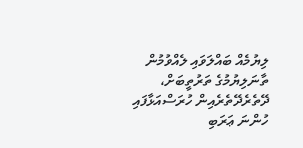ލިޔުމެއް ބައްލަވައި ލެއްވުމުން ތާނަލިޔުމުގެ ތަރުތީބަށް، ދޭތެރެދޭތެރެއިން ހުރަސްއަޅާފައި ހުންނަ ޢަރަބި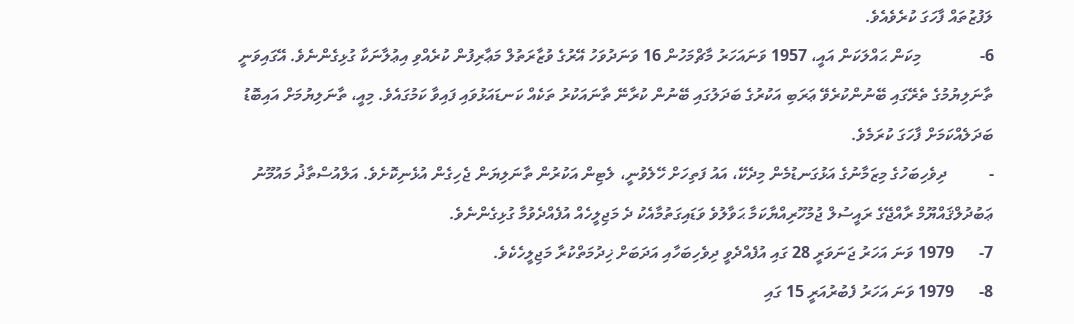ލަފުޒުތައް ފާހަގަ ކުރެވެއެވެ.
6-              މިކަން ޙައްލަކަން އައީ، 1957 ވަނައަހަރު މާޗްމަހުން 16 ވަނަދުވަހު އޭރުގެ ވުޒާރަތުލް މަޢާރިފުން ކުރެއްވި އިޢުލާނަކާ ގުޅިގެންނެވެ. އޭގައިވަނީ ތާނަލިޔުމުގެ ތެރޭގައި ބޭނުންކުރެވޭ ޢަރަބި އަކުރުގެ ބަދަލުގައި ބޭނުން ކުރާނޭ ތާނައަކުރު ތަކެއް ކަނޑައަޅުވައި ފައިވާ ކަމުގައެވެ. މިއީ، ތާނަލިޔުމަށް އައިބޮޑު ބަދަލެއްކަމަށް ފާހަގަ ކުރަމެވެ.
-          ދިވެހިބަހުގެ މިޒަމާނުގެ އަޅުގަނޑުމެން މިދެކޭ، އައު ފަތިހަށް ހޭލެވުނީ، ލެޓިން އަކުރުން ތާނަލިޔަން ޖެހިގެން އުޅެނިކޮށެވެ. އަލްއުސްތާޛު މައުމޫނު ޢަބުދުލްޤައްޔޫމް ރާއްޖޭގެ ރައީސުލް ޖުމުހޫރިއްޔާކަމާ ޙަވާލުވެ ވަޑައިގަތުމާއެކު ދެ މަޖިލީހެއް އުފެއްދެވުމާ ގުޅިގެންނެވެ.
7-      1979 ވަނަ އަހަރު ޖަނަވަރީ 28 ގައި އުފެއްދެވީ ދިވެހިބަހާއި އަދަބަށް ޚިދުމަތްކުރާ މަޖިލީހެކެވެ.
8-      1979 ވަނަ އަހަރު ފެބުރުއަރީ 15 ގައި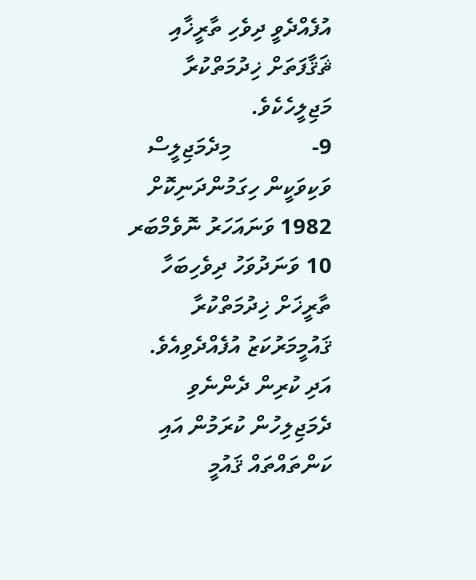އުފެއްދެވީ ދިވެހި ތާރީޚާއި ޘަޤާފަތަށް ޚިދުމަތްކުރާ މަޖިލީހެކެވެ.
9-              މިދެމަޖިލީސް ވަކިވަކީން ހިގަމުންދަނިކޮށް 1982 ވަނައަހަރު ނޮވެމްބަރ 10 ވަނަދުވަހު ދިވެހިބަހާ ތާރީޚަށް ޚިދުމަތްކުރާ ޤައުމީމަރުކަޒު އުފެއްދެވިއެވެ. އަދި ކުރިން ދެންނެވި ދެމަޖިލިހުން ކުރަމުން އައި ކަންތައްތައް ޤައުމީ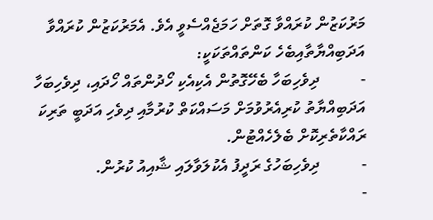މަރުކަޒުން ކުރައްވާ ގޮތަށް ހަމަޖެއްސެވީ އެވެ. އެމަރުކަޒުން ކުރައްވާ އަދަބިއްޔާތާއިބެހެ ކަންތައްތަކަކީ:
-          ދިވެހިބަހާ ބެހޭގޮތުން އެކިއެކި ހޯދުންތައް ހޯދައި، ދިވެހިބަހާ އަދަބިއްޔާތު ކުރިއެރުވުމަށް މަސައްކަތް ކުރުމާއި ދިވެހި އަދަބީ ތަރިކަ ރައްކާތެރިކޮށް ބެލެހެއްޓުން.
-          ދިވެހިބަހުގެ ރަދީފު އެކުލަވާލައި ޝާއިއު ކުރުން.
-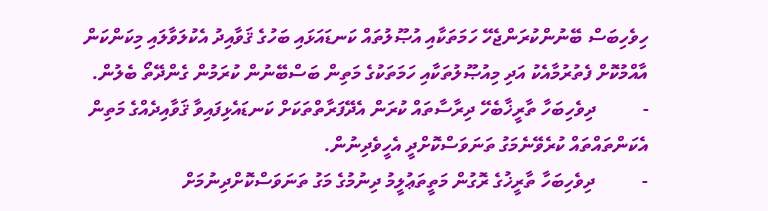ހިވެހިބަސް ބޭނުންކުރަންޖެހޭ ހަމަތަކާއި އުޞޫލުތައް ކަނޑައަޅައި ބަހުގެ ޤަވާއިދު އެކުލަވާލައި މިކަންކަން އާއްމުކޮށް ފެތުރުމާއެކު އަދި މިއުޞޫލުތަކާއި ހަމަތަކުގެ މަތިން ބަސްބޭނުން ކުރަމުން ގެންދޭތޯ ބެލުން.
-          ދިވެހިބަހާ ތާރީޚާބެހޭ ދިރާސާތައް ކުރަން އެދޭފަރާތްތަކަށް ކަނޑައެޅިފައިވާ ޤަވާއިދެއްގެ މަތިން އެކަންތައްތައް ކުރެވޭނެމަގު ތަނަވަސްކޮށްދީ އެހީވެދިނުން.
-          ދިވެހިބަހާ ތާރީޚުގެ ރޮގުން މަތީތަޢުލީމު ދިނުމުގެ މަގު ތަނަވަސްކޮށްދިނުމަށް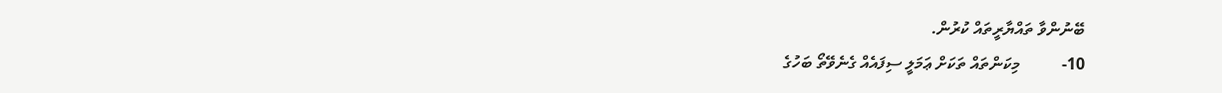ބޭނުންވާ ތައްޔާރީތައް ކުރުން.
10-          މިކަންތައް ތަކަށް ޢަމަލީ ސިފައެއް ގެނެވޭތޯ ބަހުގެ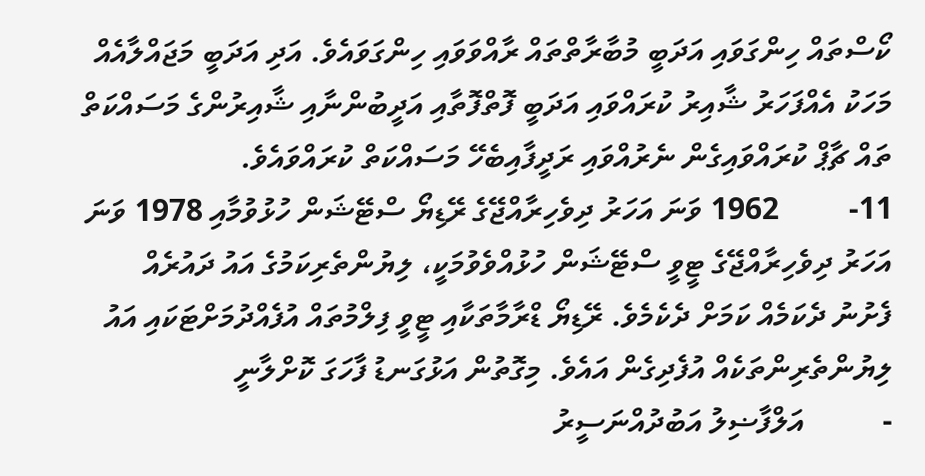ކޯސްތައް ހިންގަވައި އަދަބީ މުބާރާތްތައް ރާއްވަވައި ހިންގަވައެވެ. އަދި އަދަބީ މަޖައްލާއެއް މަހަކު އެއްފަހަރު ޝާއިރު ކުރައްވައި އަދަބީ ފޮތްފޮތާއި އަދީބުންނާއި ޝާއިރުންގެ މަސައްކަތް ތައް ޗާޕް ކުރައްވައިގެން ނެރުއްވައި ރަދީފާއިބެހޭ މަސައްކަތް ކުރައްވައެވެ.
11-         1962 ވަނަ އަހަރު ދިވެހިރާއްޖޭގެ ރޭޑިޔޯ ސްޓޭޝަން ހުޅުވުމާއި 1978 ވަނަ އަހަރު ދިވެހިރާއްޖޭގެ ޓީވީ ސްޓޭޝަން ހުޅުއްވެވުމަކީ، ލިޔުންތެރިކަމުގެ އައު ދައުރެއް ފެށުނު ދެކަމެއް ކަމަށް ދެކެމެވެ. ރޭޑިޔޯ ޑްރާމާތަކާއި ޓީވީ ފިލްމުތައް އުފެއްދުމަށްޓަކައި އައު ލިޔުންތެރިންތަކެއް އުފެދިގެން އައެވެ. މިގޮތުން އަޅުގަނޑު ފާހަގަ ކޮށްލާނީ
-          އަލްފާޟިލު އަބުދުއްނަސީރު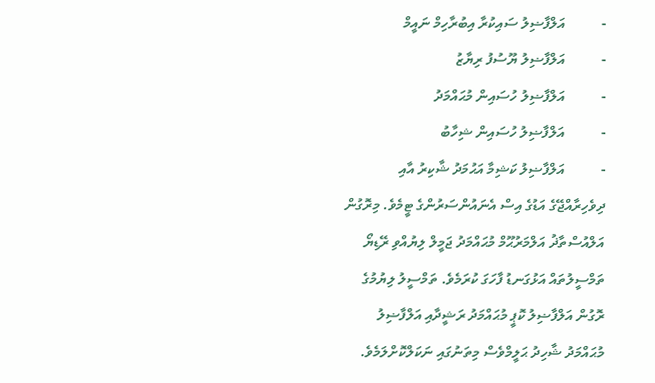-          އަލްފާޟިލު ސައިކުރާ އިބުރާހިމް ނައީމް
-          އަލްފާޟިލު ޔޫސުފު ރިޔާޒު
-          އަލްފާޟިލު ހުސައިން މުޙައްމަދު
-          އަލްފާޟިލު ހުސައިން ޝިހާބު
-          އަލްފާޟިލު ކަޝިމާ އަޙުމަދު ޝާކިރު އާއި
ދިވެހިރާއްޖޭގެ އަޑުގެ އިސް އެނައުންސަރުންގެ ޓީމެވެ. މިރޮގުން އަލްއުސްތާޛު އަލްމަރުޙޫމް މުޙައްމަދު ޖަމީލް ލިޔުއްވި ރޭޑިޔޯ ތަމްސީލުތައް އަޅުގަނޑު ފާހަގަ ކުރަމެވެ. ތަމްސީލު ލިޔުމުގެ ރޮގުން އަލްފާޟިލު ކޮޕީ މުޙައްމަދު ރަޝީދާއި އަލްފާޟިލު މުޙައްމަދު ޝާހިދު ޙަލީމްވެސް މިތަނުގައި ނަކަލްކޮށްލަމެވެ.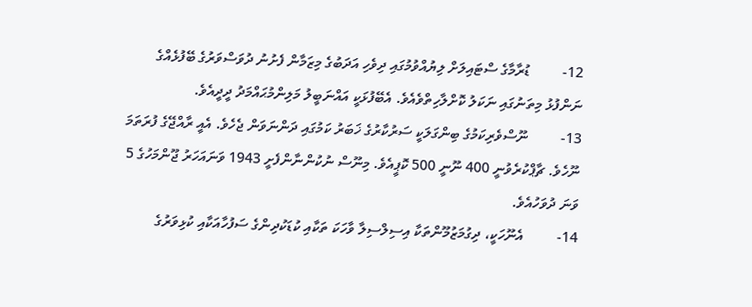12-         ޑުރާމާގެ ސްޓައިލަށް ލިޔުއްވުމުގައި ދިވެހި އަދަބުގެ މިޒަމާން ފެށުނު ދުވަސްވަރުގެ ބޭފުޅެއްގެ ނަންފުޅު މިތަނުގައި ނަކަލު ކޮށްލާހިތްވެއެވެ. އެބޭފުޅަކީ އައްނަބީލު މަލިންމުޙައްމަދު ދީދީއެވެ.
13-         ނޫސްވެރިކަމުގެ ބިންގަލަކީ ސަރުކާރުގެ ޚަބަރު ކަމުގައި ދަންނަވަން ޖެހެވެ. އެއީ ރާއްޖޭގެ ފުރަތަމަ ނޫހެވެ. ޗާޕްކުރެވުނީ 400 ނޫނީ 500 ކޮޕީއެވެ. މިނޫސް ނުކުންނާންފެށީ 1943 ވަނައަހަރު ޖޫންމަހުގެ 5 ވަނަ ދުވަހުއެވެ.
14-         އެނޫހަކީ، ދިގުމަޒުމޫންތަކާ އިސިލްސިލާ ވާހަކަ ތަކާއި ކުޑަކުދިންގެ ސަފުހާއަކާއި ކުޅިވަރުގެ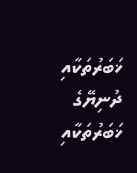ޚަބަރުތަކާއި ދުނިޔޭގެ ޚަބަރުތަކާއި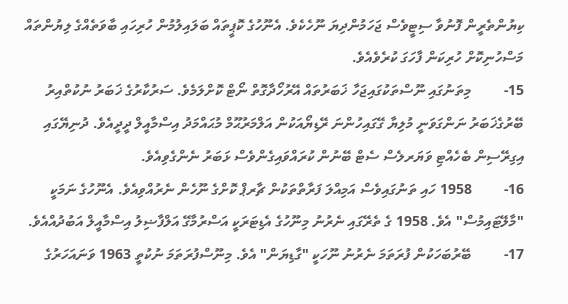ކިޔުންތެރީން ފޮނުވާ ސިޓީވެސް ޖަހަމުންދިޔަ ނޫހެކެވެ. އެނޫހުގެ ކޮޕީތައް ބަލައިލުމުން ހުރިހައި ބާވަތެއްގެ ލިޔުންތައް މަސްހުނިކޮށް ހުރިކަން ފާހަގަ ކުރެވެއެވެ.
15-         މިތަނުގައި ނޫސްތަކުގައިޖަހާ ޚަބަރުތައް އޭރުހޯދާގޮތް ނޯޓް ކޮށްލަމެވެ. ސަރުކާރުގެ ޚަބަރު ނުކުތްއިރު ބޭރުގެޚަބަރު ނަންގަވަނީ މުލިޔާ ގޭގައިހުންނަ ރޭޑިޔޯއަކުން އަލްމަރުޙޫމް މުޙައްމަދު އިސްމާއީލް ދީދީއެވެ. ދުނިޔޭގައި އިގިރޭސިން ބެހެއްޓި ވަޔަރލެސް ސެޓް ބޭނުން ކުރައްވައިގެންވެސް ޅަބަރު ނެންގެވިއެވެ.
16-         1958 ހައި ތަނުގައިވެސް އަމިއްލަ ފަރާތްތަކުން ޗާރޕް ކޮށްގެ ނޫހެން ނެރުއްވިއެވެ. އެނޫހުގެ ނަމަކީ "މާލޭޓައިމުސް" އެވެ. 1958 ގެ ތެރޭގައި ނެރުނު މިނޫހުގެ އެޑިޓަރަކީ އަސްރުމާގޭ އަލްފާޟިލު އިސްމާއީލް އަބުދުއްއެވެ.
17-         ބޭރުބަހަކުން ފުރަތަމަ ނެރުނު ނޫހަކީ "ގާޑިޔަން" އެވެ. މިނޫސްފުރަތަމަ ނުކުތީ 1963 ވަނައަހަރުގެ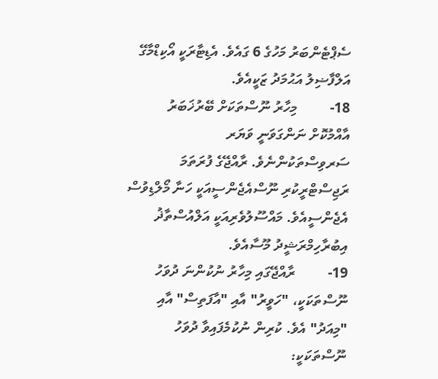ސެޕްޓެންބަރު މަހުގެ 6 ގައެވެ. އެޑިޓާރަކީ އޯކިޑްމާގޭ އަލްފާޟިލު އަޙުމަދު ޒަކީއެވެ.
18-         މިހާރު ނޫސްތަކަށް ބޭރުޚަބަރު އާއްމުކޮށް ނަންގަވަނީ ވަޔަރ ސަރވިސްތަކުންނެވެ. ރާއްޖޭގެ ފުރަތަމަ ރަޖިސްޓްރީކުރި ނޫސްއެޖެންސީއަކީ ހަނާ މޯލްޑިވުސް އެޖެންސީއެވެ. މައްސޫލުވެރިއަކީ އަލްއުސްތާޛު އިބުރާހިމްރަޝީދު މޫސާއެވެ.
19-         ރާއްޖޭގައި މިހާރު ނުކުންނަ ދުވަހު ނޫސްތަކަކީ، "ހަވީރު" އާއި "އާފަތިސް" އާއި "މިއަދު" އެވެ. ކުރިން ނުކުމެފައިވާ ދުވަހު ނޫސްތަކަކީ: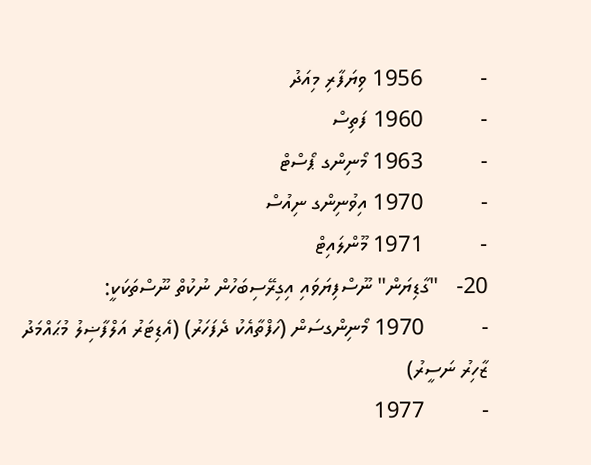-          1956 ވިޔަފާރި މިއަދު
-          1960 ފަތިސް
-          1963 މޯނިންގ ޕޯސްޓް
-          1970 އިވުނިންގ ނިއުސް
-          1971 މޫންލައިޓް
20-   "ގާޑިޔަން" ނޫސްފިޔަވައި އިގިރޭސިބަހުން ނުކުތް ނޫސްތަކަކީ:
-          1970 މޯނިންގސަން (ހަފްތާއެކު ދެފަހަރު) (އެޑިޓަރު އަލްފާޟިލު މުޙައްމަދު ޒާހިރު ނަސީރު)
-          1977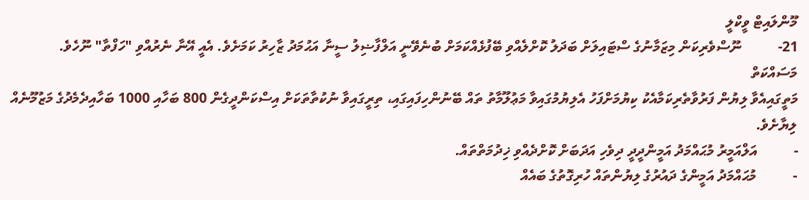މޫންލައިޓް ވީކްލީ
21-          ނޫސްވެރިކަން މިޒަމާނުގެ ސްޓައިލަށް ބަދަލު ކޮށްލެއްވި ބޭފުޅެއްކަމަށް ބުނެވޭނީ އަލްފާޟިލު ސީނާ އަޙުމަދު ޒާހިރު ކަމަށެވެ. އެއީ އޭނާ ނެރުއްވި "ހަފްތާ" ނޫހެވެ.
މަސައްކަތް
މަތީގައިއެވާ ލިޔުން ފަރުވާތެރިކަމާއެކު ކިޔުމަށްފަހު އެލިޔުމުގައިވާ މަޢުލޫމާތު ތައް ބޭނުންހިފައިގައި، ތިރީގައިވާ ނުކުތާތަކަށް އިސްކަންދީގެން 800 ބަހާއި 1000 ބަހާއިދެމެދުގެ މަޒުމޫނެއް ލިޔާށެވެ.
-          އަލްއަމީރު މުޙައްމަދު އަމީންދީދީ ދިވެހި އަދަބަށް ކޮށްދެއްވި ޚިދުމަތްތައް.
-          މުޙައްމަދު އަމީންގެ ދައުރުގެ ލިޔުންތައް ހުރިގޮތުގެ ބައެއް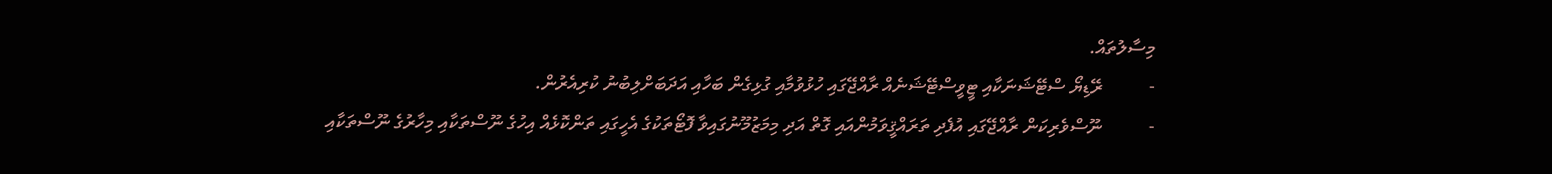މިސާލުތައް.
-          ރޭޑިޔޯ ސްޓޭޝަނަކާއި ޓީވީސްޓޭޝަނެއް ރާއްޖޭގައި ހުޅުވުމާއި ގުޅިގެން ބަހާއި އަދަބަށްލިބުނު ކުރިއެރުން.
-          ނޫސްވެރިކަން ރާއްޖޭގައި އުފެދި ތަރައްޤީވަމުންއައި ގޮތް އަދި މިމަޒުމޫނުގައިވާ ފޮޓޯތަކުގެ އެހީގައި ތަންކޮޅެއް އިހުގެ ނޫސްތަކާއި މިހާރުގެ ނޫސްތަކާއި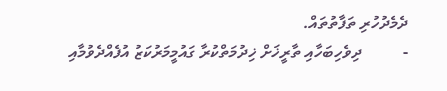ދެމެދުހުރި ތަފާތުތައް.
-          ދިވެހިބަހާއި ތާރީޚަށް ޚިދުމަތްކުރާ ގައުމީމަރުކަޒު އުފެއްދެވުމާއި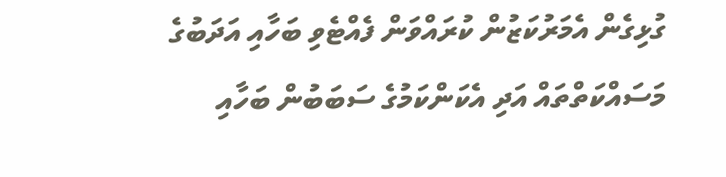ގުޅިގެން އެމަރުކަޒުން ކުރައްވަން ފެއްޓެވި ބަހާއި އަދަބުގެ މަސައްކަތްތައް އަދި އެކަންކަމުގެ ސަބަބުން ބަހާއި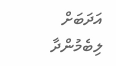އަދަބަށް ލިބެމުންދާ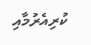ކުރިއެރުމާއި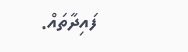ފައިދާތައް.